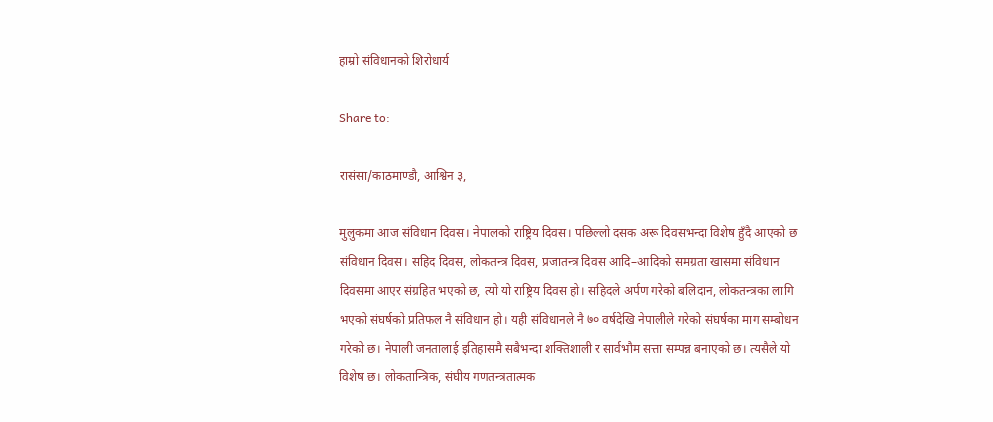हाम्रो संविधानको शिरोधार्य

Share to:

रासंसा/काठमाण्डौ, आश्विन ३,

मुलुकमा आज संविधान दिवस। नेपालको राष्ट्रिय दिवस। पछिल्लो दसक अरू दिवसभन्दा विशेष हुँदै आएको छ संविधान दिवस। सहिद दिवस, लोकतन्त्र दिवस, प्रजातन्त्र दिवस आदि–आदिको समग्रता खासमा संविधान दिवसमा आएर संग्रहित भएको छ, त्यो यो राष्ट्रिय दिवस हो। सहिदले अर्पण गरेको बलिदान, लोकतन्त्रका लागि भएको संघर्षको प्रतिफल नै संविधान हो। यही संविधानले नै ७० वर्षदेखि नेपालीले गरेको संघर्षका माग सम्बोधन गरेको छ। नेपाली जनतालाई इतिहासमै सबैभन्दा शक्तिशाली र सार्वभौम सत्ता सम्पन्न बनाएको छ। त्यसैले यो विशेष छ। लोकतान्त्रिक, संघीय गणतन्त्रतात्मक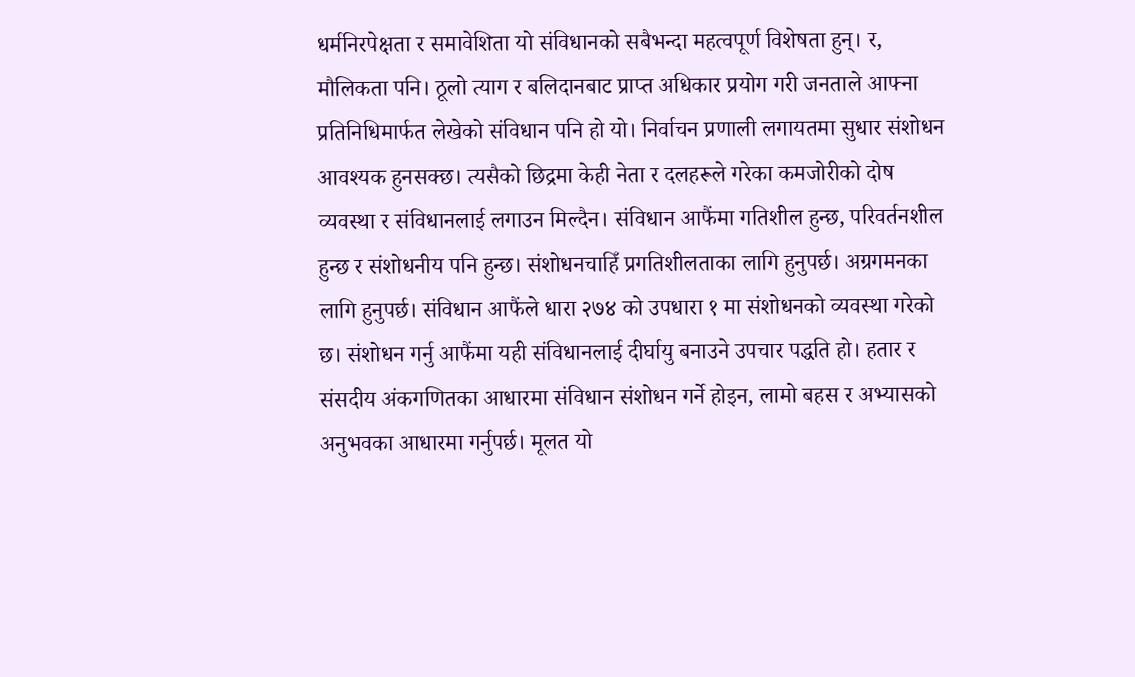धर्मनिरपेक्षता र समावेशिता यो संविधानको सबैभन्दा महत्वपूर्ण विशेषता हुन्। र, मौलिकता पनि। ठूलो त्याग र बलिदानबाट प्राप्त अधिकार प्रयोग गरी जनताले आफ्ना प्रतिनिधिमार्फत लेखेको संविधान पनि हो यो। निर्वाचन प्रणाली लगायतमा सुधार संशोधन आवश्यक हुनसक्छ। त्यसैको छिद्रमा केही नेता र दलहरूले गरेका कमजोरीको दोष व्यवस्था र संविधानलाई लगाउन मिल्दैन। संविधान आफैंमा गतिशील हुन्छ, परिवर्तनशील हुन्छ र संशोधनीय पनि हुन्छ। संशोधनचाहिँ प्रगतिशीलताका लागि हुनुपर्छ। अग्रगमनका लागि हुनुपर्छ। संविधान आफैंले धारा २७४ को उपधारा १ मा संशोधनको व्यवस्था गरेको छ। संशोधन गर्नु आफैंमा यही संविधानलाई दीर्घायु बनाउने उपचार पद्धति हो। हतार र संसदीय अंकगणितका आधारमा संविधान संशोधन गर्ने होइन, लामो बहस र अभ्यासको अनुभवका आधारमा गर्नुपर्छ। मूलत यो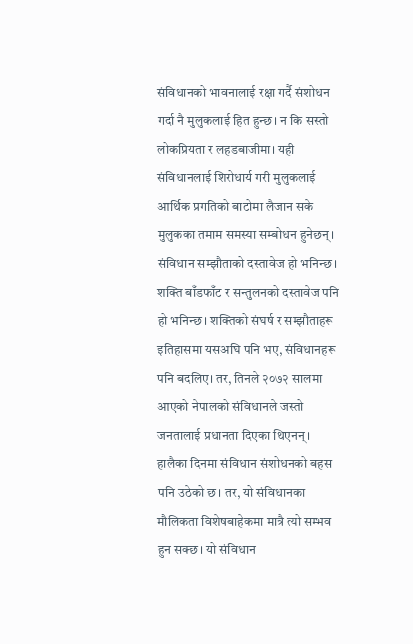संविधानको भावनालाई रक्षा गर्दै संशोधन गर्दा नै मुलुकलाई हित हुन्छ। न कि सस्तो लोकप्रियता र लहडबाजीमा। यही संविधानलाई शिरोधार्य गरी मुलुकलाई आर्थिक प्रगतिको बाटोमा लैजान सके मुलुकका तमाम समस्या सम्बोधन हुनेछन्। संविधान सम्झौताको दस्तावेज हो भनिन्छ। शक्ति बाँडफाँट र सन्तुलनको दस्तावेज पनि हो भनिन्छ। शक्तिको संघर्ष र सम्झौताहरू इतिहासमा यसअघि पनि भए, संविधानहरू पनि बदलिए। तर, तिनले २०७२ सालमा आएको नेपालको संविधानले जस्तो जनतालाई प्रधानता दिएका थिएनन्। हालैका दिनमा संविधान संशोधनको बहस पनि उठेको छ। तर, यो संविधानका मौलिकता विशेषबाहेकमा मात्रै त्यो सम्भव हुन सक्छ। यो संविधान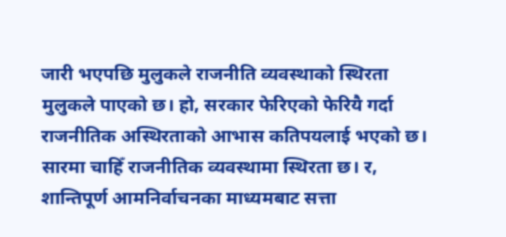जारी भएपछि मुलुकले राजनीति व्यवस्थाको स्थिरता मुलुकले पाएको छ। हो, सरकार फेरिएको फेरियै गर्दा राजनीतिक अस्थिरताको आभास कतिपयलाई भएको छ। सारमा चाहिँ राजनीतिक व्यवस्थामा स्थिरता छ। र, शान्तिपूर्ण आमनिर्वाचनका माध्यमबाट सत्ता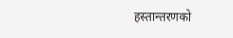हस्तान्तरणको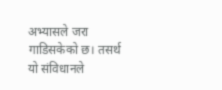अभ्यासले जरा गाडिसकेको छ। तसर्थ यो संविधानले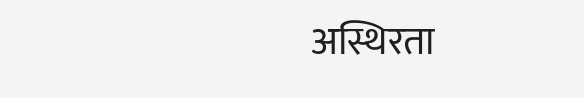अस्थिरता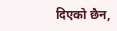दिएको छैन,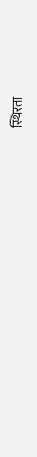स्थिरता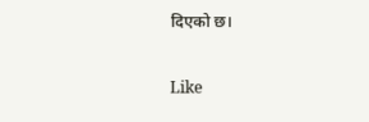दिएको छ।

Like